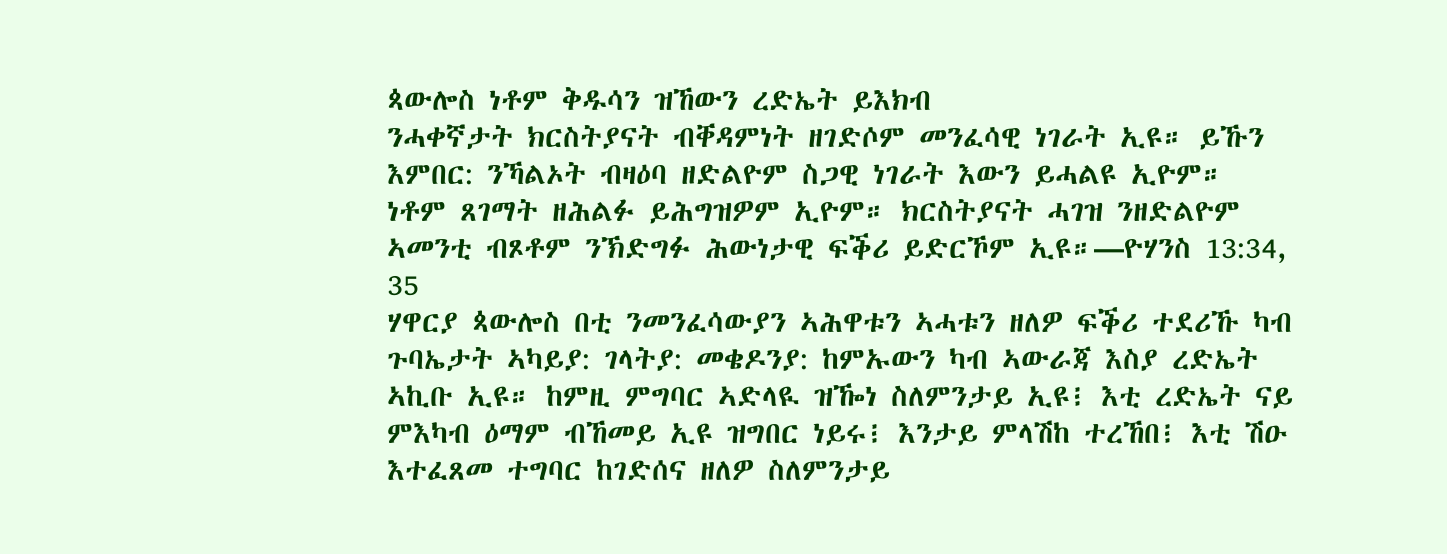ጳውሎስ ነቶም ቅዱሳን ዝኸውን ረድኤት ይእክብ
ንሓቀኛታት ክርስትያናት ብቐዳምነት ዘገድሶም መንፈሳዊ ነገራት ኢዩ። ይኹን እምበር: ንኻልኦት ብዛዕባ ዘድልዮም ስጋዊ ነገራት እውን ይሓልዩ ኢዮም። ነቶም ጸገማት ዘሕልፉ ይሕግዝዎም ኢዮም። ክርስትያናት ሓገዝ ንዘድልዮም ኣመንቲ ብጾቶም ንኽድግፉ ሕውነታዊ ፍቕሪ ይድርኾም ኢዩ።—ዮሃንስ 13:34, 35
ሃዋርያ ጳውሎስ በቲ ንመንፈሳውያን ኣሕዋቱን ኣሓቱን ዘለዎ ፍቕሪ ተደሪኹ ካብ ጉባኤታት ኣካይያ: ገላትያ: መቄዶንያ: ከምኡውን ካብ ኣውራጃ እስያ ረድኤት ኣኪቡ ኢዩ። ከምዚ ምግባር ኣድላዪ ዝዀነ ስለምንታይ ኢዩ፧ እቲ ረድኤት ናይ ምእካብ ዕማም ብኸመይ ኢዩ ዝግበር ነይሩ፧ እንታይ ምላሽከ ተረኸበ፧ እቲ ሽዑ እተፈጸመ ተግባር ከገድሰና ዘለዎ ስለምንታይ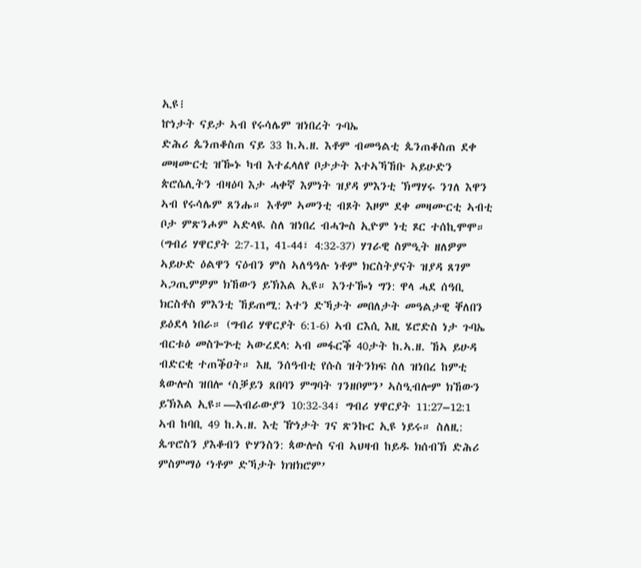ኢዩ፧
ኵነታት ናይታ ኣብ የሩሳሌም ዝነበረት ጉባኤ
ድሕሪ ጴንጠቆስጠ ናይ 33 ከ.ኣ.ዘ. እቶም ብመዓልቲ ጴንጠቆስጠ ደቀ መዛሙርቲ ዝዀኑ ካብ እተፈላለየ ቦታታት እተኣኻኸቡ ኣይሁድን ጵሮሴሊትን ብዛዕባ እታ ሓቀኛ እምነት ዝያዳ ምእንቲ ኽማሃሩ ንገለ እዋን ኣብ የሩሳሌም ጸንሑ። እቶም ኣመንቲ ብጾት እዞም ደቀ መዛሙርቲ ኣብቲ ቦታ ምጽንሖም ኣድላዪ ስለ ዝነበረ ብሓጐስ ኢዮም ነቲ ጾር ተሰኪሞሞ። (ግብሪ ሃዋርያት 2:7-11, 41-44፣ 4:32-37) ሃገራዊ ስምዒት ዘለዎም ኣይሁድ ዕልዋን ናዕብን ምስ ኣለዓዓሉ ነቶም ክርስትያናት ዝያዳ ጸገም ኣጋጢምዎም ክኸውን ይኽእል ኢዩ። እንተዀነ ግን: ዋላ ሓደ ሰዓቢ ክርስቶስ ምእንቲ ኸይጠሚ: እተን ድኻታት መበለታት መዓልታዊ ቐለበን ይዕደላ ነበራ። (ግብሪ ሃዋርያት 6:1-6) ኣብ ርእሲ እዚ ሄሮድስ ነታ ጉባኤ ብርቱዕ መስጐጕቲ ኣውረደላ: ኣብ መፋርቕ 40ታት ከ.ኣ.ዘ. ኸኣ ይሁዳ ብድርቂ ተጠቕዐት። እዚ ንሰዓብቲ የሱስ ዝትንክፍ ስለ ዝነበረ ከምቲ ጳውሎስ ዝበሎ ‘ስቓይን ጸበባን ምግባት ገንዘቦምን’ ኣስዒብሎም ክኸውን ይኽእል ኢዩ።—እብራውያን 10:32-34፣ ግብሪ ሃዋርያት 11:27–12:1
ኣብ ከባቢ 49 ከ.ኣ.ዘ. እቲ ዅነታት ገና ጽንኩር ኢዩ ነይሩ። ስለዚ: ጴጥሮስን ያእቆብን ዮሃንስን: ጳውሎስ ናብ ኣህዛብ ከይዱ ክሰብኽ ድሕሪ ምስምማዕ ‘ነቶም ድኻታት ክዝክሮም’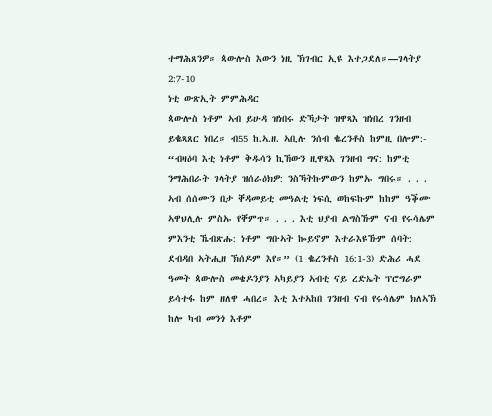ተማሕጸንዎ። ጳውሎስ እውን ነዚ ኽገብር ኢዩ እተጋደለ።—ገላትያ 2:7-10
ነቲ ውጽኢት ምምሕዳር
ጳውሎስ ነቶም ኣብ ይሁዳ ዝነበሩ ድኻታት ዝዋጻእ ዝነበረ ገንዘብ ይቈጻጸር ነበረ። ብ55 ከ.ኣ.ዘ. ኣቢሉ ንሰብ ቈረንቶስ ከምዚ በሎም:- “ብዛዕባ እቲ ነቶም ቅዱሳን ኪኸውን ዚዋጻእ ገንዘብ ግና: ከምቲ ንማሕበራት ገላትያ ዝሰራዕክዎ: ንስኻትኩምውን ከምኡ ግበሩ። . . . ኣብ ሰሰሙን በታ ቐዳመይቲ መዓልቲ ነፍሲ ወከፍኩም ከከም ዓቕሙ ኣዋህሊሉ ምስኡ የቐምጥ። . . . እቲ ህያብ ልግስኹም ናብ የሩሳሌም ምእንቲ ኼብጽሑ: ነቶም ግቡኣት ኰይኖም እተራእዩኹም ሰባት: ደብዳበ ኣትሒዘ ኽሰዶም እየ።” (1 ቈረንቶስ 16:1-3) ድሕሪ ሓደ ዓመት ጳውሎስ መቄዶንያን ኣካይያን ኣብቲ ናይ ረድኤት ፕሮግራም ይሳተፋ ከም ዘለዋ ሓበረ። እቲ እተኣከበ ገንዘብ ናብ የሩሳሌም ክለኣኽ ከሎ ካብ መንጎ እቶም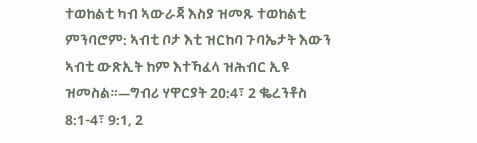ተወከልቲ ካብ ኣውራጃ እስያ ዝመጹ ተወከልቲ ምንባሮም: ኣብቲ ቦታ እቲ ዝርከባ ጉባኤታት እውን ኣብቲ ውጽኢት ከም እተኻፈላ ዝሕብር ኢዩ ዝመስል።—ግብሪ ሃዋርያት 20:4፣ 2 ቈረንቶስ 8:1-4፣ 9:1, 2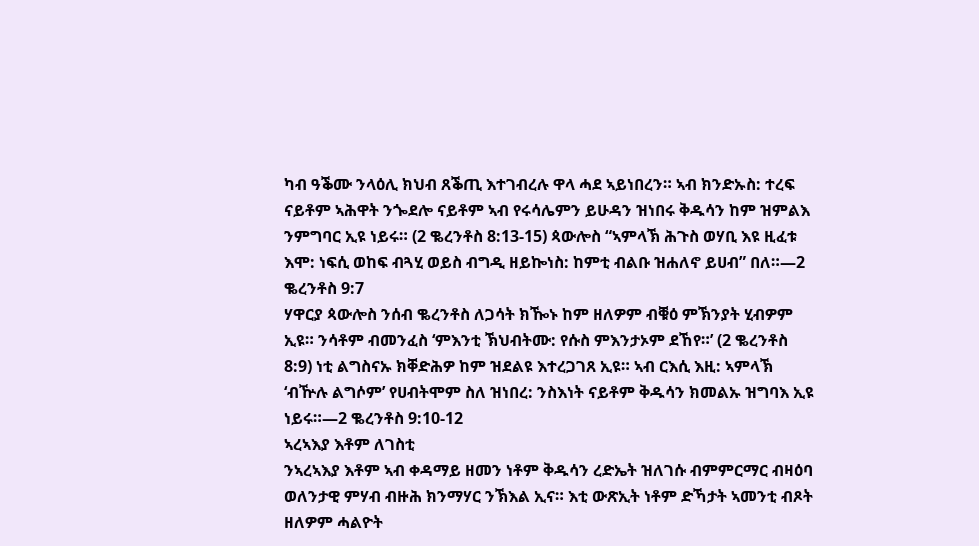ካብ ዓቕሙ ንላዕሊ ክህብ ጸቕጢ እተገብረሉ ዋላ ሓደ ኣይነበረን። ኣብ ክንድኡስ: ተረፍ ናይቶም ኣሕዋት ንጐደሎ ናይቶም ኣብ የሩሳሌምን ይሁዳን ዝነበሩ ቅዱሳን ከም ዝምልእ ንምግባር ኢዩ ነይሩ። (2 ቈረንቶስ 8:13-15) ጳውሎስ “ኣምላኽ ሕጉስ ወሃቢ እዩ ዚፈቱ እሞ: ነፍሲ ወከፍ ብጓሂ ወይስ ብግዲ ዘይኰነስ: ከምቲ ብልቡ ዝሐለኖ ይሀብ” በለ።—2 ቈረንቶስ 9:7
ሃዋርያ ጳውሎስ ንሰብ ቈረንቶስ ለጋሳት ክዀኑ ከም ዘለዎም ብቑዕ ምኽንያት ሂብዎም ኢዩ። ንሳቶም ብመንፈስ ‘ምእንቲ ኽህብትሙ: የሱስ ምእንታኦም ደኸየ።’ (2 ቈረንቶስ 8:9) ነቲ ልግስናኡ ክቐድሕዎ ከም ዝደልዩ እተረጋገጸ ኢዩ። ኣብ ርእሲ እዚ: ኣምላኽ ‘ብዅሉ ልግሶም’ የሀብትሞም ስለ ዝነበረ: ንስእነት ናይቶም ቅዱሳን ክመልኡ ዝግባእ ኢዩ ነይሩ።—2 ቈረንቶስ 9:10-12
ኣረኣእያ እቶም ለገስቲ
ንኣረኣእያ እቶም ኣብ ቀዳማይ ዘመን ነቶም ቅዱሳን ረድኤት ዝለገሱ ብምምርማር ብዛዕባ ወለንታዊ ምሃብ ብዙሕ ክንማሃር ንኽእል ኢና። እቲ ውጽኢት ነቶም ድኻታት ኣመንቲ ብጾት ዘለዎም ሓልዮት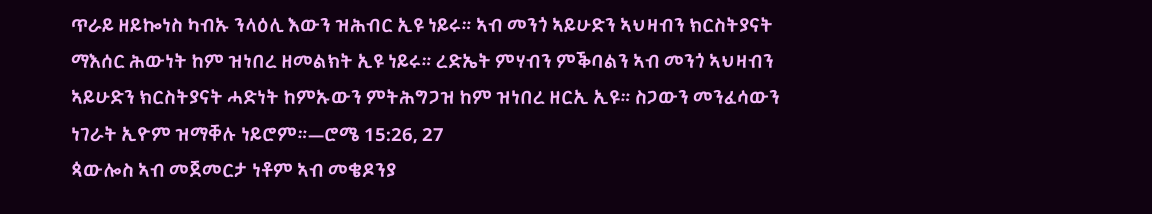ጥራይ ዘይኰነስ ካብኡ ንላዕሊ እውን ዝሕብር ኢዩ ነይሩ። ኣብ መንጎ ኣይሁድን ኣህዛብን ክርስትያናት ማእሰር ሕውነት ከም ዝነበረ ዘመልክት ኢዩ ነይሩ። ረድኤት ምሃብን ምቕባልን ኣብ መንጎ ኣህዛብን ኣይሁድን ክርስትያናት ሓድነት ከምኡውን ምትሕግጋዝ ከም ዝነበረ ዘርኢ ኢዩ። ስጋውን መንፈሳውን ነገራት ኢዮም ዝማቐሉ ነይሮም።—ሮሜ 15:26, 27
ጳውሎስ ኣብ መጀመርታ ነቶም ኣብ መቄዶንያ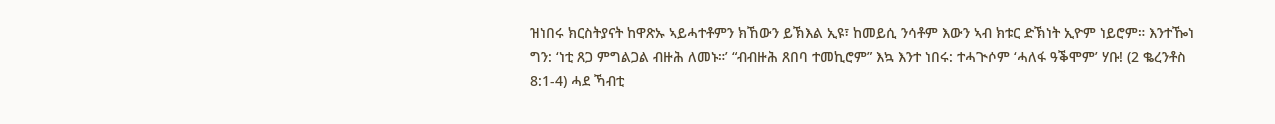ዝነበሩ ክርስትያናት ከዋጽኡ ኣይሓተቶምን ክኸውን ይኽእል ኢዩ፣ ከመይሲ ንሳቶም እውን ኣብ ክቱር ድኽነት ኢዮም ነይሮም። እንተዀነ ግን: ‘ነቲ ጸጋ ምግልጋል ብዙሕ ለመኑ።’ “ብብዙሕ ጸበባ ተመኪሮም” እኳ እንተ ነበሩ: ተሓጒሶም ‘ሓለፋ ዓቕሞም’ ሃቡ! (2 ቈረንቶስ 8:1-4) ሓደ ኻብቲ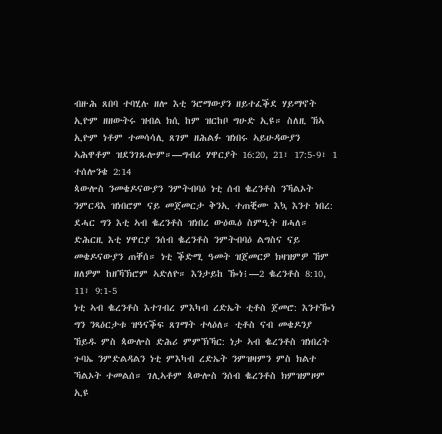ብዙሕ ጸበባ ተባሂሉ ዘሎ እቲ ንሮማውያን ዘይተፈቕደ ሃይማኖት ኢዮም ዘዘውትሩ ዝብል ክሲ ከም ዝርከቦ ግሁድ ኢዩ። ስለዚ ኸኣ ኢዮም ነቶም ተመሳሳሊ ጸገም ዘሕልፉ ዝነበሩ ኣይሁዳውያን ኣሕዋቶም ዝደንገጹሎም።—ግብሪ ሃዋርያት 16:20, 21፣ 17:5-9፣ 1 ተሰሎንቄ 2:14
ጳውሎስ ንመቄዶናውያን ንምትብባዕ ነቲ ሰብ ቈረንቶስ ንኻልኦት ንምርዳእ ዝነበሮም ናይ መጀመርታ ቅንኢ ተጠቒሙ እኳ እንተ ነበረ: ደሓር ግን እቲ ኣብ ቈረንቶስ ዝነበረ ውዕዉዕ ስምዒት ዘሓለ። ድሕርዚ እቲ ሃዋርያ ንሰብ ቈረንቶስ ንምትብባዕ ልግስና ናይ መቄዶናውያን ጠቐሰ። ነቲ ቕድሚ ዓመት ዝጀመርዎ ክዛዝምዎ ኸም ዘለዎም ከዘኻኽሮም ኣድለዮ። እንታይከ ዀነ፧—2 ቈረንቶስ 8:10, 11፣ 9:1-5
ነቲ ኣብ ቈረንቶስ እተገብረ ምእካብ ረድኤት ቲቶስ ጀመሮ: እንተዀነ ግን ንጻዕርታቱ ዝዓናቕፍ ጸገማት ተላዕለ። ቲቶስ ናብ መቄዶንያ ኸይዱ ምስ ጳውሎስ ድሕሪ ምምኽኻር: ነታ ኣብ ቈረንቶስ ዝነበረት ጉባኤ ንምድልዳልን ነቲ ምእካብ ረድኤት ንምዝዛምን ምስ ክልተ ኻልኦት ተመልሰ። ገሊኣቶም ጳውሎስ ንሰብ ቈረንቶስ ክምዝምዞም ኢዩ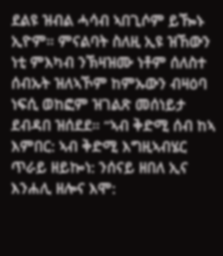ደልዩ ዝብል ሓሳብ ኣበጊሶም ይዀኑ ኢዮም። ምናልባት ስለዚ ኢዩ ዝኸውን ነቲ ምእካብ ንኽዛዝሙ ነቶም ሰለስተ ሰብኡት ዝለኣኾም ከምኡውን ብዛዕባ ነፍሲ ወከፎም ዝገልጽ መሰነይታ ደብዳበ ዝሰደደ። “ኣብ ቅድሚ ሰብ ከኣ እምበር: ኣብ ቅድሚ እግዚኣብሄር ጥራይ ዘይኰነ: ንሰናይ ዘበለ ኢና እንሐሊ ዘሎና እሞ: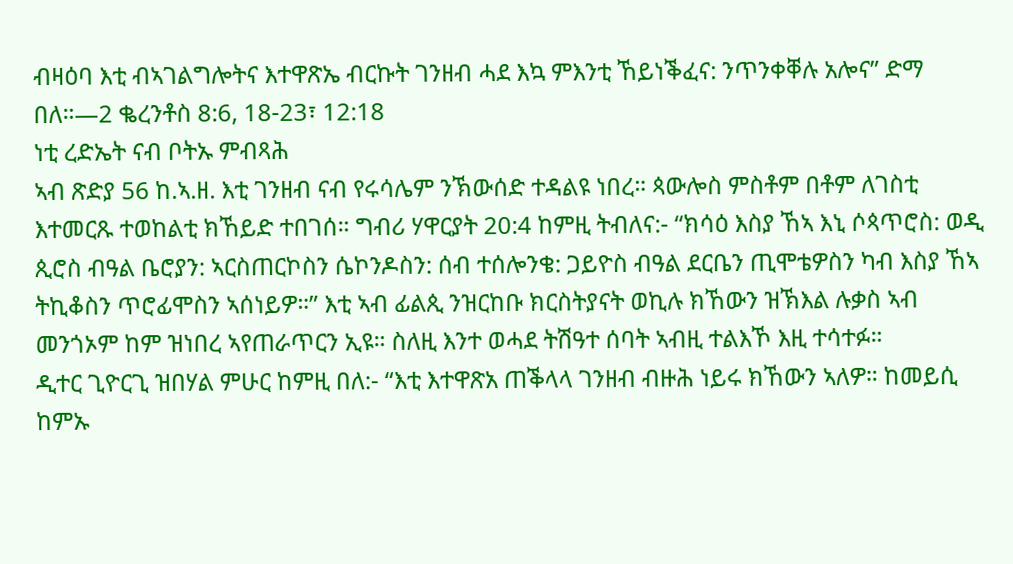ብዛዕባ እቲ ብኣገልግሎትና እተዋጽኤ ብርኩት ገንዘብ ሓደ እኳ ምእንቲ ኸይነቕፈና: ንጥንቀቐሉ አሎና” ድማ በለ።—2 ቈረንቶስ 8:6, 18-23፣ 12:18
ነቲ ረድኤት ናብ ቦትኡ ምብጻሕ
ኣብ ጽድያ 56 ከ.ኣ.ዘ. እቲ ገንዘብ ናብ የሩሳሌም ንኽውሰድ ተዳልዩ ነበረ። ጳውሎስ ምስቶም በቶም ለገስቲ እተመርጹ ተወከልቲ ክኸይድ ተበገሰ። ግብሪ ሃዋርያት 20:4 ከምዚ ትብለና:- “ክሳዕ እስያ ኸኣ እኒ ሶጳጥሮስ: ወዲ ጲሮስ ብዓል ቤሮያን: ኣርስጠርኮስን ሴኮንዶስን: ሰብ ተሰሎንቄ: ጋይዮስ ብዓል ደርቤን ጢሞቴዎስን ካብ እስያ ኸኣ ትኪቆስን ጥሮፊሞስን ኣሰነይዎ።” እቲ ኣብ ፊልጲ ንዝርከቡ ክርስትያናት ወኪሉ ክኸውን ዝኽእል ሉቃስ ኣብ መንጎኦም ከም ዝነበረ ኣየጠራጥርን ኢዩ። ስለዚ እንተ ወሓደ ትሽዓተ ሰባት ኣብዚ ተልእኾ እዚ ተሳተፉ።
ዲተር ጊዮርጊ ዝበሃል ምሁር ከምዚ በለ:- “እቲ እተዋጽአ ጠቕላላ ገንዘብ ብዙሕ ነይሩ ክኸውን ኣለዎ። ከመይሲ ከምኡ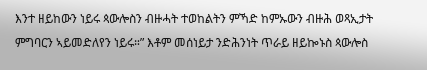እንተ ዘይከውን ነይሩ ጳውሎስን ብዙሓት ተወከልትን ምኻድ ከምኡውን ብዙሕ ወጻኢታት ምግባርን ኣይመድለየን ነይሩ።” እቶም መሰነይታ ንድሕንነት ጥራይ ዘይኰኑስ ጳውሎስ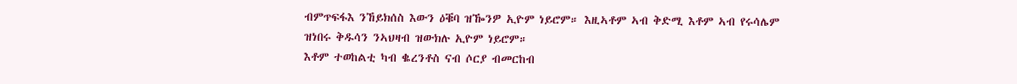ብምጥፍፋእ ንኸይክሰስ እውን ዕቑባ ዝዀንዎ ኢዮም ነይሮም። እዚኣቶም ኣብ ቅድሚ እቶም ኣብ የሩሳሌም ዝነበሩ ቅዱሳን ንኣህዛብ ዝውክሉ ኢዮም ነይሮም።
እቶም ተወከልቲ ካብ ቈረንቶስ ናብ ሶርያ ብመርከብ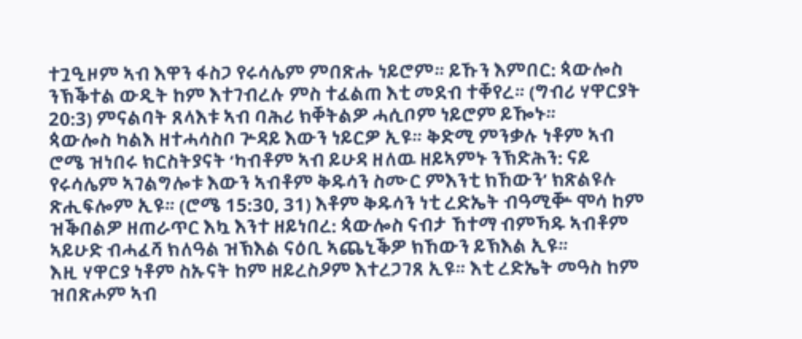ተጓዒዞም ኣብ እዋን ፋስጋ የሩሳሌም ምበጽሑ ነይሮም። ይኹን እምበር: ጳውሎስ ንኽቕተል ውዲት ከም እተገብረሉ ምስ ተፈልጠ እቲ መደብ ተቐየረ። (ግብሪ ሃዋርያት 20:3) ምናልባት ጸላእቱ ኣብ ባሕሪ ክቐትልዎ ሓሲቦም ነይሮም ይዀኑ።
ጳውሎስ ካልእ ዘተሓሳስቦ ጕዳይ እውን ነይርዎ ኢዩ። ቅድሚ ምንቃሉ ነቶም ኣብ ሮሜ ዝነበሩ ክርስትያናት ‘ካብቶም ኣብ ይሁዳ ዘለዉ ዘይኣምኑ ንኽድሕን: ናይ የሩሳሌም ኣገልግሎቱ እውን ኣብቶም ቅዱሳን ስሙር ምእንቲ ክኸውን’ ክጽልዩሉ ጽሒፍሎም ኢዩ። (ሮሜ 15:30, 31) እቶም ቅዱሳን ነቲ ረድኤት ብዓሚቝ ሞሳ ከም ዝቕበልዎ ዘጠራጥር እኳ እንተ ዘይነበረ: ጳውሎስ ናብታ ኸተማ ብምኻዱ ኣብቶም ኣይሁድ ብሓፈሻ ክለዓል ዝኽእል ናዕቢ ኣጨኒቕዎ ክኸውን ይኽእል ኢዩ።
እዚ ሃዋርያ ነቶም ስኡናት ከም ዘይረስዖም እተረጋገጸ ኢዩ። እቲ ረድኤት መዓስ ከም ዝበጽሖም ኣብ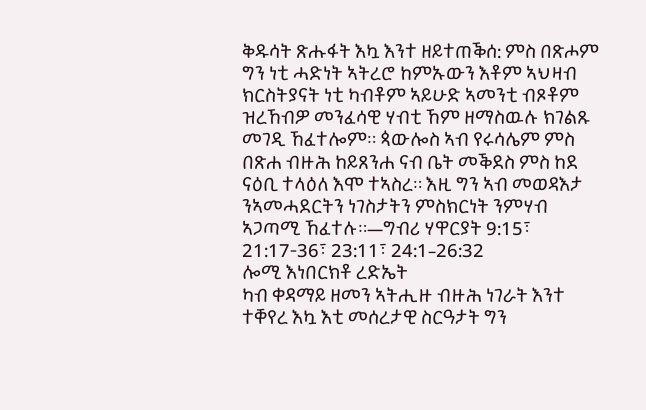ቅዱሳት ጽሑፋት እኳ እንተ ዘይተጠቕሰ: ምስ በጽሖም ግን ነቲ ሓድነት ኣትረሮ ከምኡውን እቶም ኣህዛብ ክርስትያናት ነቲ ካብቶም ኣይሁድ ኣመንቲ ብጾቶም ዝረኸብዎ መንፈሳዊ ሃብቲ ኸም ዘማስዉሉ ክገልጹ መገዲ ኸፈተሎም። ጳውሎስ ኣብ የሩሳሌም ምስ በጽሐ ብዙሕ ከይጸንሐ ናብ ቤት መቕደስ ምስ ከደ ናዕቢ ተላዕለ እሞ ተኣስረ። እዚ ግን ኣብ መወዳእታ ንኣመሓደርትን ነገስታትን ምስክርነት ንምሃብ ኣጋጣሚ ኸፈተሉ።—ግብሪ ሃዋርያት 9:15፣ 21:17-36፣ 23:11፣ 24:1–26:32
ሎሚ እነበርክቶ ረድኤት
ካብ ቀዳማይ ዘመን ኣትሒዙ ብዙሕ ነገራት እንተ ተቐየረ እኳ እቲ መሰረታዊ ስርዓታት ግን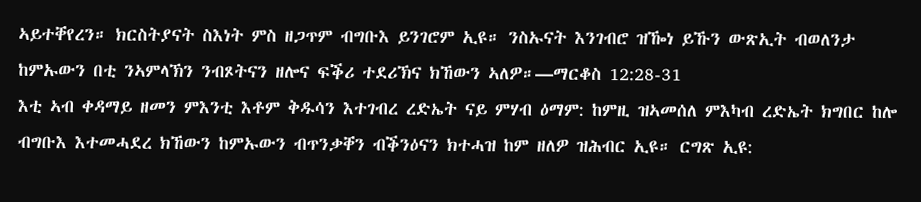ኣይተቐየረን። ክርስትያናት ስእነት ምስ ዘጋጥም ብግቡእ ይንገሮም ኢዩ። ንስኡናት እንገብሮ ዝዀነ ይኹን ውጽኢት ብወለንታ ከምኡውን በቲ ንኣምላኽን ንብጾትናን ዘሎና ፍቕሪ ተደሪኽና ክኸውን ኣለዎ።—ማርቆስ 12:28-31
እቲ ኣብ ቀዳማይ ዘመን ምእንቲ እቶም ቅዱሳን እተገብረ ረድኤት ናይ ምሃብ ዕማም: ከምዚ ዝኣመሰለ ምእካብ ረድኤት ክግበር ከሎ ብግቡእ እተመሓደረ ክኸውን ከምኡውን ብጥንቃቐን ብቕንዕናን ክተሓዝ ከም ዘለዎ ዝሕብር ኢዩ። ርግጽ ኢዩ: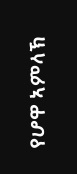የሆዋ ኣምላኽ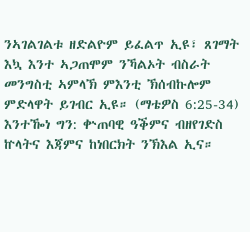ንኣገልገልቱ ዘድልዮም ይፈልጥ ኢዩ፣ ጸገማት እኳ እንተ ኣጋጠሞም ንኻልኦት ብስራት መንግስቲ ኣምላኽ ምእንቲ ኽሰብኩሎም ምድላዋት ይገብር ኢዩ። (ማቴዎስ 6:25-34) እንተዀነ ግን: ቍጠባዊ ዓቕምና ብዘየገድስ ኵላትና እጃምና ከነበርክት ንኽእል ኢና።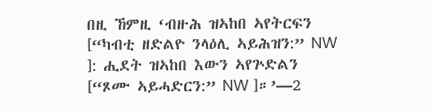በዚ ኸምዚ ‘ብዙሕ ዝኣከበ ኣየትርፍን [“ካብቲ ዘድልዮ ንላዕሊ ኣይሕዝን:” NW ]: ሒደት ዝኣከበ እውን ኣየጕድልን [“ጾሙ ኣይሓድርን:” NW ]።’—2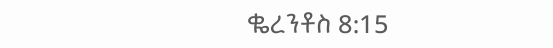ቈረንቶስ 8:15